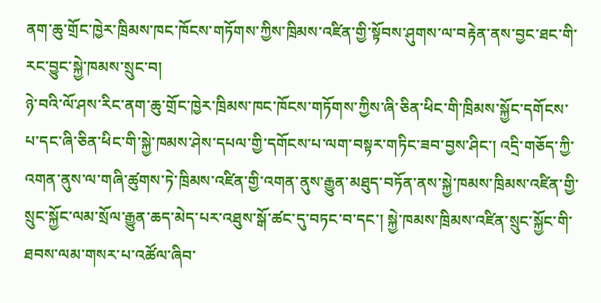ནག་ཆུ་གྲོང་ཁྱེར་ཁྲིམས་ཁང་ཁོངས་གཏོགས་ཀྱིས་ཁྲིམས་འཛིན་གྱི་སྟོབས་ཤུགས་ལ་བརྟེན་ནས་བྱང་ཐང་གི་རང་བྱུང་སྐྱེ་ཁམས་སྲུང་བ།
ཉེ་བའི་ལོ་ཤས་རིང་ནག་ཆུ་གྲོང་ཁྱེར་ཁྲིམས་ཁང་ཁོངས་གཏོགས་ཀྱིས་ཞི་ཅིན་ཕིང་གི་ཁྲིམས་སྐྱོང་དགོངས་པ་དང་ཞི་ཅིན་ཕིང་གི་སྐྱེ་ཁམས་ཤེས་དཔལ་གྱི་དགོངས་པ་ལག་བསྟར་གཏིང་ཟབ་བྱས་ཤིང་། འདྲི་གཅོད་ཀྱི་འགན་ནུས་ལ་གཞི་ཚུགས་ཏེ་ཁྲིམས་འཛིན་གྱི་འགན་ནུས་རྒྱུན་མཐུད་བཏོན་ནས་སྐྱེ་ཁམས་ཁྲིམས་འཛིན་གྱི་སྲུང་སྐྱོང་ལམ་སྲོལ་རྒྱུན་ཆད་མེད་པར་འཐུས་སྒོ་ཚང་དུ་བཏང་བ་དང་། སྐྱེ་ཁམས་ཁྲིམས་འཛིན་སྲུང་སྐྱོང་གི་ཐབས་ལམ་གསར་པ་འཚོལ་ཞིབ་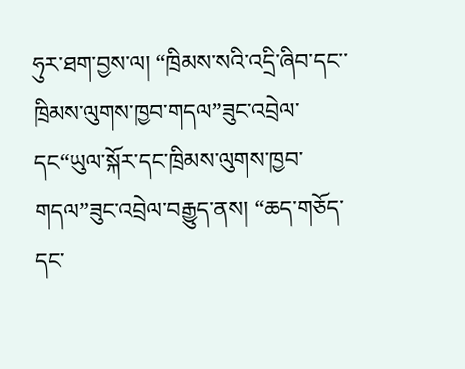ཧུར་ཐག་བྱས་ལ། “ཁྲིམས་སའི་འདྲི་ཞིབ་དང་་ཁྲིམས་ལུགས་ཁྱབ་གདལ”ཟུང་འབྲེལ་དང“ཡུལ་སྐོར་དང་ཁྲིམས་ལུགས་ཁྱབ་གདལ”ཟུང་འབྲེལ་བརྒྱུད་ནས། “ཆད་གཅོད་དང་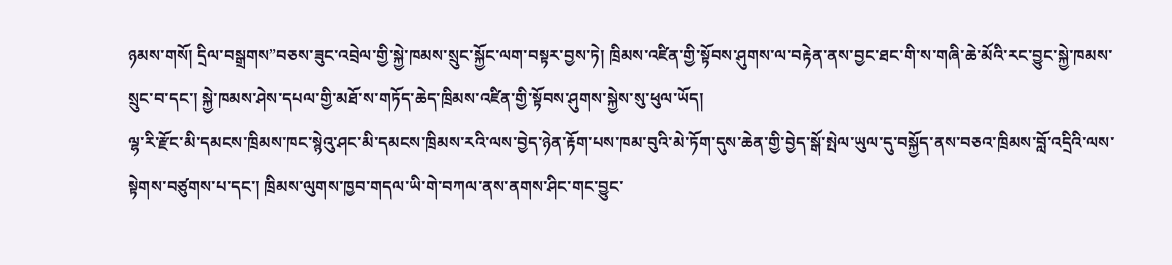ཉམས་གསོ། དྲིལ་བསྒྲགས”བཅས་ཟུང་འབྲེལ་གྱི་སྐྱེ་ཁམས་སྲུང་སྐྱོང་ལག་བསྟར་བྱས་ཏེ། ཁྲིམས་འཛིན་གྱི་སྟོབས་ཤུགས་ལ་བརྟེན་ནས་བྱང་ཐང་གི་ས་གཞི་ཆེ་མོའི་རང་བྱུང་སྐྱེ་ཁམས་སྲུང་བ་དང་། སྐྱེ་ཁམས་ཤེས་དཔལ་གྱི་མཐོ་ས་གཏོད་ཆེད་ཁྲིམས་འཛིན་གྱི་སྟོབས་ཤུགས་སྐྱེས་སུ་ཕུལ་ཡོད།
ལྷ་རི་རྫོང་མི་དམངས་ཁྲིམས་ཁང་སྙེའུ་ཤང་མི་དམངས་ཁྲིམས་རའི་ལས་བྱེད་ཉེན་རྟོག་པས་ཁམ་བུའི་མེ་ཏོག་དུས་ཆེན་གྱི་བྱེད་སྒོ་སྤེལ་ཡུལ་དུ་བསྐྱོད་ནས་བཅའ་ཁྲིམས་བློ་འདྲིའི་ལས་སྟེགས་བཙུགས་པ་དང་། ཁྲིམས་ལུགས་ཁྱབ་གདལ་ཡི་གེ་བཀལ་ནས་ནགས་ཤིང་གང་བྱུང་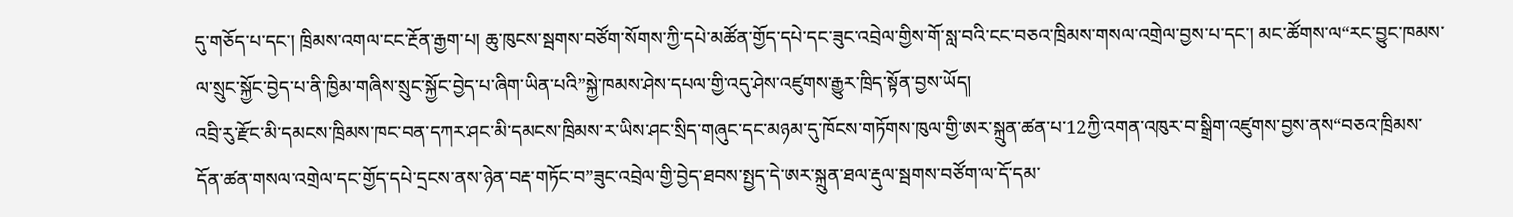དུ་གཅོད་པ་དང་། ཁྲིམས་འགལ་ངང་རྔོན་རྒྱག་པ། ཆུ་ཁུངས་སྦགས་བཙོག་སོགས་ཀྱི་དཔེ་མཚོན་གྱོད་དཔེ་དང་ཟུང་འབྲེལ་གྱིས་གོ་སླ་བའི་ངང་བཅའ་ཁྲིམས་གསལ་འགྲེལ་བྱས་པ་དང་། མང་ཚོགས་ལ“རང་བྱུང་ཁམས་ལ་སྲུང་སྐྱོང་བྱེད་པ་ནི་ཁྱིམ་གཞིས་སྲུང་སྐྱོང་བྱེད་པ་ཞིག་ཡིན་པའི”སྐྱེ་ཁམས་ཤེས་དཔལ་གྱི་འདུ་ཤེས་འཛུགས་རྒྱུར་ཁྲིད་སྟོན་བྱས་ཡོད།
འབྲི་རུ་རྫོང་མི་དམངས་ཁྲིམས་ཁང་བན་དཀར་ཤང་མི་དམངས་ཁྲིམས་ར་ཡིས་ཤང་སྲིད་གཞུང་དང་མཉམ་དུ་ཁོངས་གཏོགས་ཁུལ་གྱི་ཨར་སྐྲུན་ཚན་པ་12ཀྱི་འགན་འཁུར་བ་སྒྲིག་འཛུགས་བྱས་ནས“བཅའ་ཁྲིམས་དོན་ཚན་གསལ་འགྲེལ་དང་གྱོད་དཔེ་དྲངས་ནས་ཉེན་བརྡ་གཏོང་བ”ཟུང་འབྲེལ་གྱི་བྱེད་ཐབས་སྤྱད་དེ་ཨར་སྐྲུན་ཐལ་རྡུལ་སྦགས་བཙོག་ལ་དོ་དམ་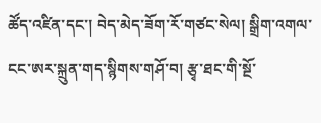ཚོད་འཛིན་དང་། བེད་མེད་ཟོག་རོ་གཙང་སེལ། སྒྲིག་འགལ་ངང་ཨར་སྐྲུན་གད་སྙིགས་གཤོ་བ། རྩྭ་ཐང་གི་སྔོ་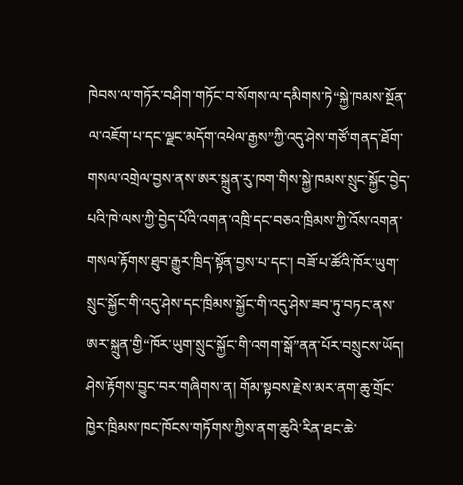ཁེབས་ལ་གཏོར་བཤིག་གཏོང་བ་སོགས་ལ་དམིགས་ཏེ“སྐྱེ་ཁམས་སྔོན་ལ་འཇོག་པ་དང་ལྗང་མདོག་འཕེལ་རྒྱས”ཀྱི་འདུ་ཤེས་གཙོ་གནད་ཐོག་གསལ་འགྲེལ་བྱས་ནས་ཨར་སྐྲུན་རུ་ཁག་གིས་སྐྱེ་ཁམས་སྲུང་སྐྱོང་བྱེད་པའི་ཁེ་ལས་ཀྱི་བྱེད་པོའི་འགན་འཁྲི་དང་བཅའ་ཁྲིམས་ཀྱི་འོས་འགན་གསལ་རྟོགས་ཐུབ་རྒྱུར་ཁྲིད་སྟོན་བྱས་པ་དང་། བཟོ་པ་ཚོའི་ཁོར་ཡུག་སྲུང་སྐྱོང་གི་འདུ་ཤེས་དང་ཁྲིམས་སྐྱོང་གི་འདུ་ཤེས་ཟབ་ཏུ་བཏང་ནས་ཨར་སྐྲུན་གྱི“ཁོར་ཡུག་སྲུང་སྐྱོང་གི་འགག་སྒོ”ནན་པོར་བསྲུངས་ཡོད།
ཤེས་རྟོགས་བྱུང་བར་གཞིགས་ན། གོམ་སྟབས་རྗེས་མར་ནག་ཆུ་གྲོང་ཁྱེར་ཁྲིམས་ཁང་ཁོངས་གཏོགས་ཀྱིས་ནག་ཆུའི་རིན་ཐང་ཆེ་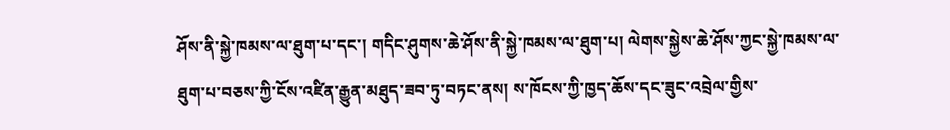ཤོས་ནི་སྐྱེ་ཁམས་ལ་ཐུག་པ་དང་། གདིང་ཤུགས་ཆེ་ཤོས་ནི་སྐྱེ་ཁམས་ལ་ཐུག་པ། ལེགས་སྐྱེས་ཆེ་ཤོས་ཀྱང་སྐྱེ་ཁམས་ལ་ཐུག་པ་བཅས་ཀྱི་ངོས་འཛིན་རྒྱུན་མཐུད་ཟབ་ཏུ་བཏང་ནས། ས་ཁོངས་ཀྱི་ཁྱད་ཆོས་དང་ཟུང་འབྲེལ་གྱིས་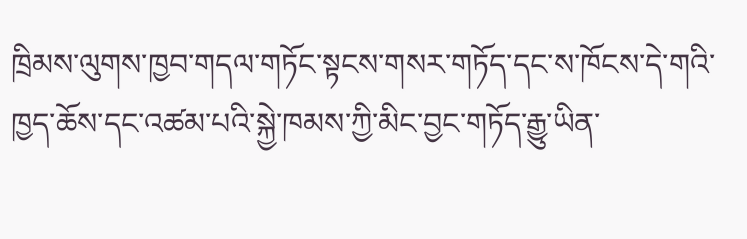ཁྲིམས་ལུགས་ཁྱབ་གདལ་གཏོང་སྟངས་གསར་གཏོད་དང་ས་ཁོངས་དེ་གའི་ཁྱད་ཆོས་དང་འཚམ་པའི་སྐྱེ་ཁམས་ཀྱི་མིང་བྱང་གཏོད་རྒྱུ་ཡིན་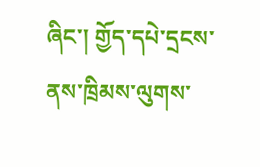ཞིང་། གྱོད་དཔེ་དྲངས་ནས་ཁྲིམས་ལུགས་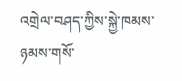འགྲེལ་བཤད་ཀྱིས་སྐྱེ་ཁམས་ཉམས་གསོ་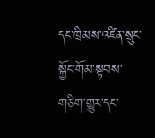དང་ཁྲིམས་འཛིན་སྲུང་སྐྱོང་གོམ་སྟབས་གཅིག་གྱུར་དང་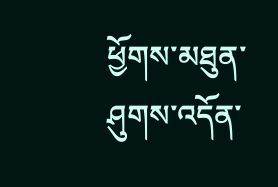ཕྱོགས་མཐུན་ཤུགས་འདོན་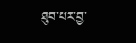ཐུབ་པར་བྱ་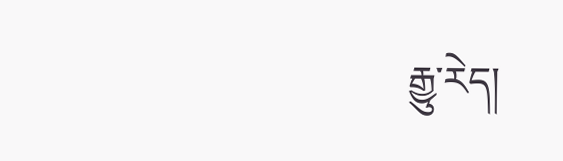རྒྱུ་རེད།